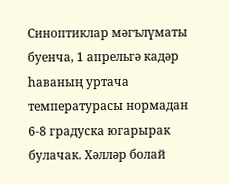Синоптиклар мәгълүматы буенча, 1 апрельгә кадәр һаваның уртача температурасы нормадан 6-8 градуска югарырак булачак. Хәлләр болай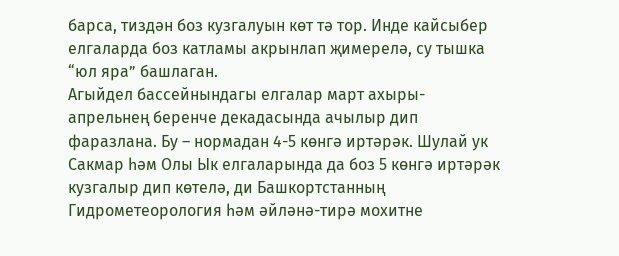барса, тиздән боз кузгалуын көт тә тор. Инде кайсыбер елгаларда боз катламы акрынлап җимерелә, су тышка “юл яра” башлаган.
Агыйдел бассейнындагы елгалар март ахыры-апрельнең беренче декадасында ачылыр дип фаразлана. Бу – нормадан 4-5 көнгә иртәрәк. Шулай ук Сакмар һәм Олы Ык елгаларында да боз 5 көнгә иртәрәк кузгалыр дип көтелә, ди Башкортстанның Гидрометеорология һәм әйләнә-тирә мохитне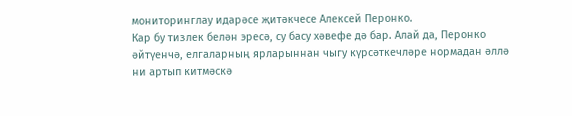мониторинглау идарәсе җитәкчесе Алексей Перонко.
Кар бу тизлек белән эресә, су басу хәвефе дә бар. Алай да, Перонко әйтүенчә, елгаларның ярларыннан чыгу күрсәткечләре нормадан әллә ни артып китмәскә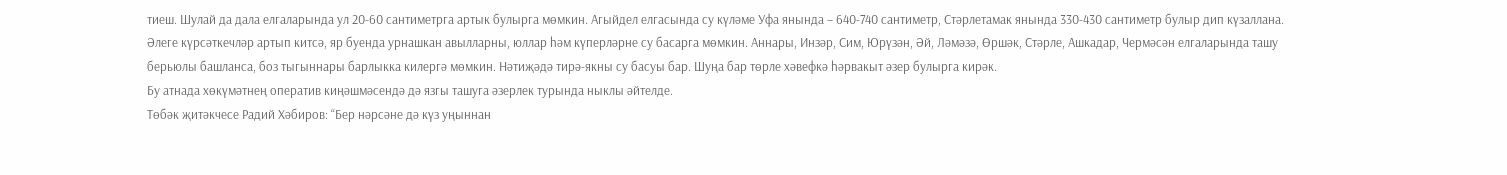тиеш. Шулай да дала елгаларында ул 20-60 сантиметрга артык булырга мөмкин. Агыйдел елгасында су күләме Уфа янында – 640-740 сантиметр, Стәрлетамак янында 330-430 сантиметр булыр дип күзаллана. Әлеге күрсәткечләр артып китсә, яр буенда урнашкан авылларны, юллар һәм күперләрне су басарга мөмкин. Аннары, Инзәр, Сим, Юрүзән, Әй, Ләмәзә, Өршәк, Стәрле, Ашкадар, Чермәсән елгаларында ташу берьюлы башланса, боз тыгыннары барлыкка килергә мөмкин. Нәтиҗәдә тирә-якны су басуы бар. Шуңа бар төрле хәвефкә һәрвакыт әзер булырга кирәк.
Бу атнада хөкүмәтнең оператив киңәшмәсендә дә язгы ташуга әзерлек турында ныклы әйтелде.
Төбәк җитәкчесе Радий Хәбиров: “Бер нәрсәне дә күз уңыннан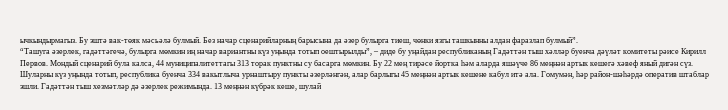ычкындырмагыз. Бу эштә вак-төяк мәсьәлә булмый. Без начар сценарийларның барысына да әзер булырга тиеш, чөнки язгы ташкынны алдан фаразлап булмый”.
“Ташуга әзерлек, гадәттәгечә, булырга мөмкин иң начар вариантны күз уңында тотып оештырылды”, – диде бу уңайдан республиканың Гадәттән тыш хәлләр буенча дәүләт комитеты рәисе Кирилл Первов. Мондый сценарий була калса, 44 муниципалитеттагы 313 торак пунктны су басарга мөмкин. Бу 22 мең тирәсе йортка һәм аларда яшәүче 86 меңнән артык кешегә хәвеф яный дигән сүз. Шуларны күз уңында тотып, республика буенча 334 вакытлыча урнаштыру пункты әзерләнгән, алар барлыгы 45 меңнән артык кешене кабул итә ала. Гомумән, һәр район-шәһәрдә оператив штаблар эшли. Гадәттән тыш хезмәтләр дә әзерлек режимында. 13 меңнән күбрәк кеше, шулай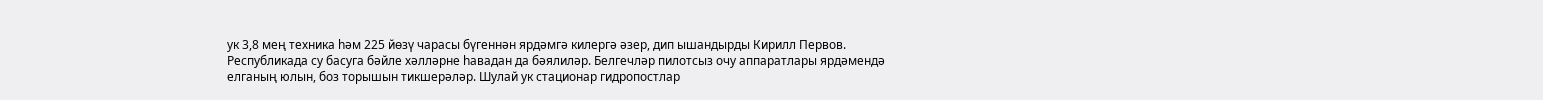ук 3,8 мең техника һәм 225 йөзү чарасы бүгеннән ярдәмгә килергә әзер, дип ышандырды Кирилл Первов.
Республикада су басуга бәйле хәлләрне һавадан да бәялиләр. Белгечләр пилотсыз очу аппаратлары ярдәмендә елганың юлын, боз торышын тикшерәләр. Шулай ук стационар гидропостлар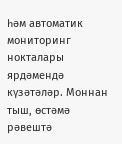һәм автоматик мониторинг нокталары ярдәмендә күзәтәләр. Моннан тыш, өстәмә рәвештә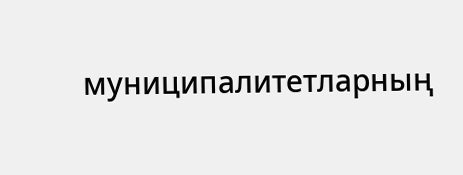муниципалитетларның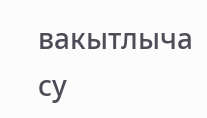вакытлыча су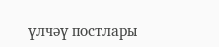үлчәү постлары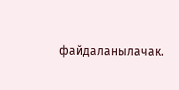файдаланылачак.